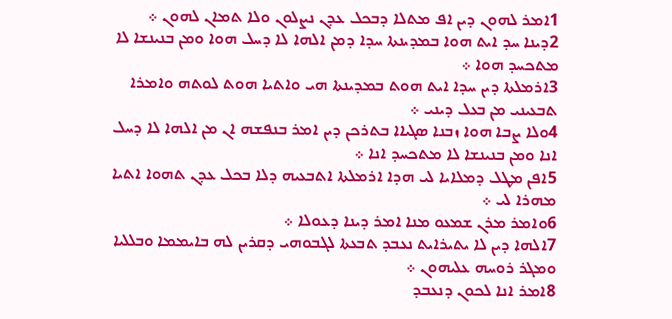1ܐܡܪ ܠܗܘܢ ܕܝܢ ܐܦ ܡܬܠܐ ܕܒܟܠ ܥܕܢ ܢܨܠܘܢ ܘܠܐ ܬܡܐܢ ܠܗܘܢ ܀
2ܕܝܢܐ ܚܕ ܐܝܬ ܗܘܐ ܒܡܕܝܢܬܐ ܚܕܐ ܕܡܢ ܐܠܗܐ ܠܐ ܕܚܠ ܗܘܐ ܘܡܢ ܒܢܝܢܫܐ ܠܐ ܡܬܟܚܕ ܗܘܐ ܀
3ܐܪܡܠܬܐ ܕܝܢ ܚܕܐ ܐܝܬ ܗܘܬ ܒܡܕܝܢܬܐ ܗܝ ܘܐܬܝܐ ܗܘܬ ܠܘܬܗ ܘܐܡܪܐ ܬܒܥܝܢܝ ܡܢ ܒܥܠ ܕܝܢܝ ܀
4ܘܠܐ ܨܒܐ ܗܘܐ ܙܒܢܐ ܤܓܝܐܐ ܒܬܪܟܢ ܕܝܢ ܐܡܪ ܒܢܦܫܗ ܐܢ ܡܢ ܐܠܗܐ ܠܐ ܕܚܠ ܐܢܐ ܘܡܢ ܒܢܝܢܫܐ ܠܐ ܡܬܟܚܕ ܐܢܐ ܀
5ܐܦܢ ܡܛܠ ܕܡܠܐܝܐ ܠܝ ܗܕܐ ܐܪܡܠܬܐ ܐܬܒܥܝܗ ܕܠܐ ܒܟܠ ܥܕܢ ܬܗܘܐ ܐܬܝܐ ܡܗܪܐ ܠܝ ܀
6ܘܐܡܪ ܡܪܢ ܫܡܥܘ ܡܢܐ ܐܡܪ ܕܝܢܐ ܕܥܘܠܐ ܀
7ܐܠܗܐ ܕܝܢ ܠܐ ܝܬܝܪܐܝܬ ܢܥܒܕ ܬܒܥܬܐ ܠܓܒܘܗܝ ܕܩܪܝܢ ܠܗ ܒܐܝܡܡܐ ܘܒܠܠܝܐ ܘܡܓܪ ܪܘܚܗ ܥܠܝܗܘܢ ܀
8ܐܡܪ ܐܢܐ ܠܟܘܢ ܕܢܥܒܕ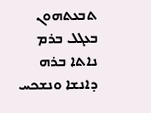ܬܒܥܬܗܘܢ ܒܥܓܠ ܒܪܡ ܢܐܬܐ ܒܪܗ ܕܐܢܫܐ ܘܢܫܟܚ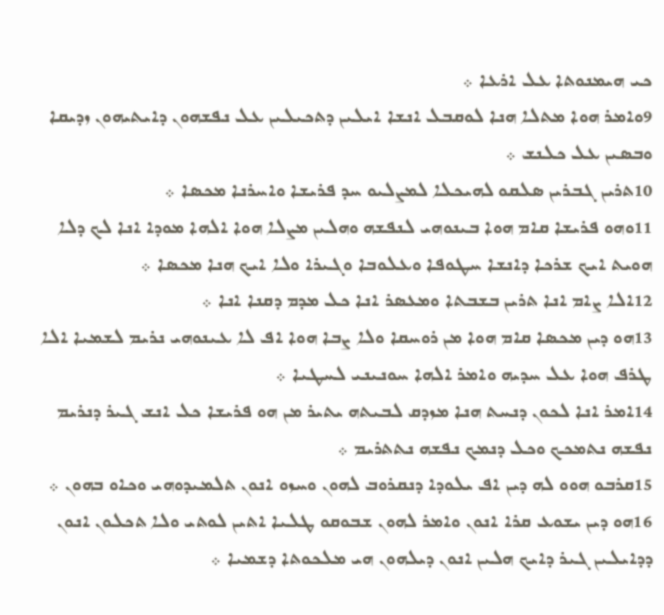ܟܝ ܗܝܡܢܘܬܐ ܥܠ ܐܪܥܐ ܀
9ܘܐܡܪ ܗܘܐ ܡܬܠܐ ܗܢܐ ܠܘܩܒܠ ܐܢܫܐ ܐܝܠܝܢ ܕܬܟܝܠܝܢ ܥܠ ܢܦܫܗܘܢ ܕܐܝܬܝܗܘܢ ܙܕܝܩܐ ܘܒܤܝܢ ܥܠ ܟܠܢܫ ܀
10ܬܪܝܢ ܓܒܪܝܢ ܤܠܩܘ ܠܗܝܟܠܐ ܠܡܨܠܝܘ ܚܕ ܦܪܝܫܐ ܘܐܚܪܢܐ ܡܟܤܐ ܀
11ܘܗܘ ܦܪܝܫܐ ܩܐܡ ܗܘܐ ܒܝܢܘܗܝ ܠܢܦܫܗ ܘܗܠܝܢ ܡܨܠܐ ܗܘܐ ܐܠܗܐ ܡܘܕܐ ܐܢܐ ܠܟ ܕܠܐ ܗܘܝܬ ܐܝܟ ܫܪܟܐ ܕܐܢܫܐ ܚܛܘܦܐ ܘܥܠܘܒܐ ܘܓܝܪܐ ܘܠܐ ܐܝܟ ܗܢܐ ܡܟܤܐ ܀
12ܐܠܐ ܨܐܡ ܐܢܐ ܬܪܝܢ ܒܫܒܬܐ ܘܡܥܤܪ ܐܢܐ ܟܠ ܡܕܡ ܕܩܢܐ ܐܢܐ ܀
13ܗܘ ܕܝܢ ܡܟܤܐ ܩܐܡ ܗܘܐ ܡܢ ܪܘܚܩܐ ܘܠܐ ܨܒܐ ܗܘܐ ܐܦ ܠܐ ܥܝܢܘܗܝ ܢܪܝܡ ܠܫܡܝܐ ܐܠܐ ܛܪܦ ܗܘܐ ܥܠ ܚܕܝܗ ܘܐܡܪ ܐܠܗܐ ܚܘܢܝܢܝ ܠܚܛܝܐ ܀
14ܐܡܪ ܐܢܐ ܠܟܘܢ ܕܢܚܬ ܗܢܐ ܡܙܕܩ ܠܒܝܬܗ ܝܬܝܪ ܡܢ ܗܘ ܦܪܝܫܐ ܟܠ ܐܢܫ ܓܝܪ ܕܢܪܝܡ ܢܦܫܗ ܢܬܡܟܟ ܘܟܠ ܕܢܡܟ ܢܦܫܗ ܢܬܬܪܝܡ ܀
15ܩܪܒܘ ܗܘܘ ܠܗ ܕܝܢ ܐܦ ܝܠܘܕܐ ܕܢܩܪܘܒ ܠܗܘܢ ܘܚܙܘ ܐܢܘܢ ܬܠܡܝܕܘܗܝ ܘܟܐܘ ܒܗܘܢ ܀
16ܗܘ ܕܝܢ ܝܫܘܥ ܩܪܐ ܐܢܘܢ ܘܐܡܪ ܠܗܘܢ ܫܒܘܩܘ ܛܠܝܐ ܐܬܝܢ ܠܘܬܝ ܘܠܐ ܬܟܠܘܢ ܐܢܘܢ ܕܕܐܝܠܝܢ ܓܝܪ ܕܐܝܟ ܗܠܝܢ ܐܢܘܢ ܕܝܠܗܘܢ ܗܝ ܡܠܟܘܬܐ ܕܫܡܝܐ ܀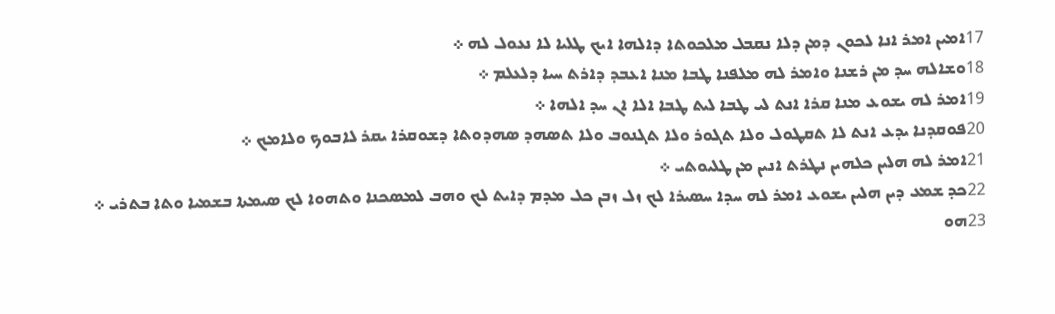17ܐܡܝܢ ܐܡܪ ܐܢܐ ܠܟܘܢ ܕܡܢ ܕܠܐ ܢܩܒܠ ܡܠܟܘܬܐ ܕܐܠܗܐ ܐܝܟ ܛܠܝܐ ܠܐ ܢܥܘܠ ܠܗ ܀
18ܘܫܐܠܗ ܚܕ ܡܢ ܪܫܢܐ ܘܐܡܪ ܠܗ ܡܠܦܢܐ ܛܒܐ ܡܢܐ ܐܥܒܕ ܕܐܪܬ ܚܝܐ ܕܠܥܠܡ ܀
19ܐܡܪ ܠܗ ܝܫܘܥ ܡܢܐ ܩܪܐ ܐܢܬ ܠܝ ܛܒܐ ܠܝܬ ܛܒܐ ܐܠܐ ܐܢ ܚܕ ܐܠܗܐ ܀
20ܦܘܩܕܢܐ ܝܕܥ ܐܢܬ ܠܐ ܬܩܛܘܠ ܘܠܐ ܬܓܘܪ ܘܠܐ ܬܓܢܘܒ ܘܠܐ ܬܤܗܕ ܤܗܕܘܬܐ ܕܫܘܩܪܐ ܝܩܪ ܠܐܒܘܟ ܘܠܐܡܟ ܀
21ܐܡܪ ܠܗ ܗܠܝܢ ܟܠܗܝܢ ܢܛܪܬ ܐܢܝܢ ܡܢ ܛܠܝܘܬܝ ܀
22ܟܕ ܫܡܥ ܕܝܢ ܗܠܝܢ ܝܫܘܥ ܐܡܪ ܠܗ ܚܕܐ ܚܤܝܪܐ ܠܟ ܙܠ ܙܒܢ ܟܠ ܡܕܡ ܕܐܝܬ ܠܟ ܘܗܒ ܠܡܤܟܢܐ ܘܬܗܘܐ ܠܟ ܤܝܡܬܐ ܒܫܡܝܐ ܘܬܐ ܒܬܪܝ ܀
23ܗܘ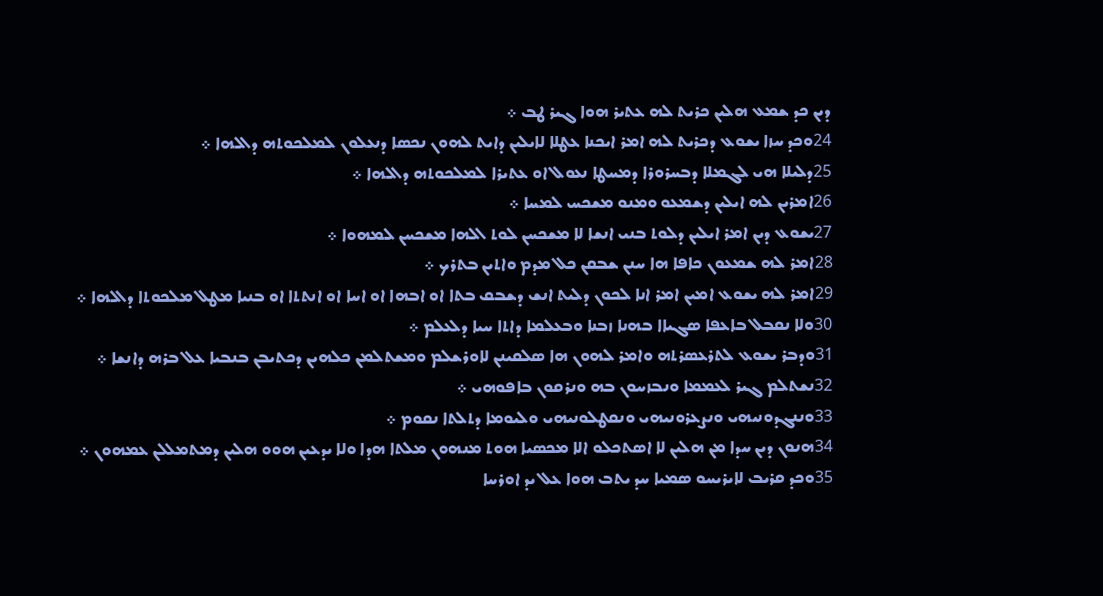ܕܝܢ ܟܕ ܫܡܥ ܗܠܝܢ ܟܪܝܬ ܠܗ ܥܬܝܪ ܗܘܐ ܓܝܪ ܛܒ ܀
24ܘܟܕ ܚܙܐ ܝܫܘܥ ܕܟܪܝܬ ܠܗ ܐܡܪ ܐܝܟܢܐ ܥܛܠܐ ܠܐܝܠܝܢ ܕܐܝܬ ܠܗܘܢ ܢܟܤܐ ܕܢܥܠܘܢ ܠܡܠܟܘܬܗ ܕܐܠܗܐ ܀
25ܕܠܝܠܐ ܗܝ ܠܓܡܠܐ ܕܒܚܪܘܪܐ ܕܡܚܛܐ ܢܥܘܠ ܐܘ ܥܬܝܪܐ ܠܡܠܟܘܬܗ ܕܐܠܗܐ ܀
26ܐܡܪܝܢ ܠܗ ܐܝܠܝܢ ܕܫܡܥܘ ܘܡܢܘ ܡܫܟܚ ܠܡܚܐ ܀
27ܝܫܘܥ ܕܝܢ ܐܡܪ ܐܝܠܝܢ ܕܠܘܬ ܒܢܝ ܐܢܫܐ ܠܐ ܡܫܟܚܢ ܠܘܬ ܐܠܗܐ ܡܫܟܚܢ ܠܡܗܘܐ ܀
28ܐܡܪ ܠܗ ܫܡܥܘܢ ܟܐܦܐ ܗܐ ܚܢܢ ܫܒܩܢ ܟܠ ܡܕܡ ܘܐܬܝܢ ܒܬܪܟ ܀
29ܐܡܪ ܠܗ ܝܫܘܥ ܐܡܝܢ ܐܡܪ ܐܢܐ ܠܟܘܢ ܕܠܝܬ ܐܢܫ ܕܫܒܩ ܒܬܐ ܐܘ ܐܒܗܐ ܐܘ ܐܚܐ ܐܘ ܐܢܬܬܐ ܐܘ ܒܢܝܐ ܡܛܠ ܡܠܟܘܬܐ ܕܐܠܗܐ ܀
30ܘܠܐ ܢܩܒܠ ܒܐܥܦܐ ܤܓܝܐܐ ܒܗܢܐ ܙܒܢܐ ܘܒܥܠܡܐ ܕܐܬܐ ܚܝܐ ܕܠܥܠܡ ܀
31ܘܕܒܪ ܝܫܘܥ ܠܬܪܥܤܪܬܗ ܘܐܡܪ ܠܗܘܢ ܗܐ ܤܠܩܝܢܢ ܠܐܘܪܫܠܡ ܘܡܫܬܠܡܢ ܟܠܗܝܢ ܕܟܬܝܒܢ ܒܢܒܝܐ ܥܠ ܒܪܗ ܕܐܢܫܐ ܀
32ܢܫܬܠܡ ܓܝܪ ܠܥܡܡܐ ܘܢܒܙܚܘܢ ܒܗ ܘܢܪܩܘܢ ܒܐܦܘܗܝ ܀
33ܘܢܢܓܕܘܢܝܗܝ ܘܢܨܥܪܘܢܝܗܝ ܘܢܩܛܠܘܢܝܗܝ ܘܠܝܘܡܐ ܕܬܠܬܐ ܢܩܘܡ ܀
34ܗܢܘܢ ܕܝܢ ܚܕܐ ܡܢ ܗܠܝܢ ܠܐ ܐܤܬܟܠܘ ܐܠܐ ܡܟܤܝܐ ܗܘܬ ܡܢܗܘܢ ܡܠܬܐ ܗܕܐ ܘܠܐ ܝܕܥܝܢ ܗܘܘ ܗܠܝܢ ܕܡܬܡܠܠܢ ܥܡܗܘܢ ܀
35ܘܟܕ ܩܪܝܒ ܠܐܝܪܝܚܘ ܤܡܝܐ ܚܕ ܝܬܒ ܗܘܐ ܥܠ ܝܕ ܐܘܪܚܐ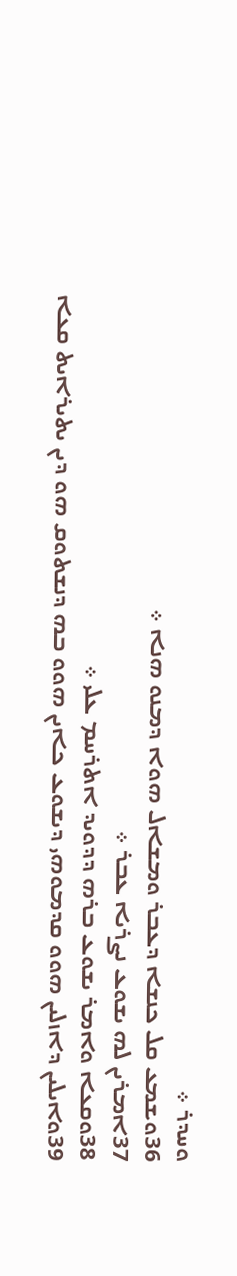ܘܚܕܪ ܀
36ܘܫܡܥ ܩܠ ܟܢܫܐ ܕܥܒܪ ܘܡܫܐܠ ܗܘܐ ܕܡܢܘ ܗܢܐ ܀
37ܐܡܪܝܢ ܠܗ ܝܫܘܥ ܢܨܪܝܐ ܥܒܪ ܀
38ܘܩܥܐ ܘܐܡܪ ܝܫܘܥ ܒܪܗ ܕܕܘܝܕ ܐܬܪܚܡ ܥܠܝ ܀
39ܘܐܝܠܝܢ ܕܐܙܠܝܢ ܗܘܘ ܩܕܡܘܗܝ ܕܝܫܘܥ ܟܐܝܢ ܗܘܘ ܒܗ ܕܢܫܬܘܩ ܗܘ ܕܝܢ ܝܬܝܪܐܝܬ ܩܥܐ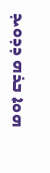ܗܘܐ ܒܪܗ ܕܕܘܝܕ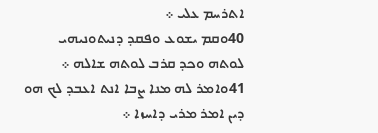ܐܬܪܚܡ ܥܠܝ ܀
40ܘܩܡ ܝܫܘܥ ܘܦܩܕ ܕܢܝܬܘܢܝܗܝ ܠܘܬܗ ܘܟܕ ܩܪܒ ܠܘܬܗ ܫܐܠܗ ܀
41ܘܐܡܪ ܠܗ ܡܢܐ ܨܒܐ ܐܢܬ ܐܥܒܕ ܠܟ ܗܘ ܕܝܢ ܐܡܪ ܡܪܝ ܕܐܚܙܐ ܀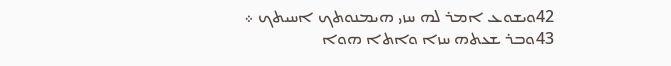42ܘܝܫܘܥ ܐܡܪ ܠܗ ܚܙܝ ܗܝܡܢܘܬܟ ܐܚܝܬܟ ܀
43ܘܒܪ ܫܥܬܗ ܚܙܐ ܘܐܬܐ ܗܘܐ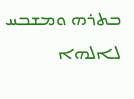ܒܬܪܗ ܘܡܫܒܚ ܠܐܠܗܐ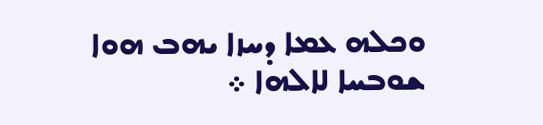ܘܟܠܗ ܥܡܐ ܕܚܙܐ ܝܗܒ ܗܘܐ ܫܘܒܚܐ ܠܐܠܗܐ ܀